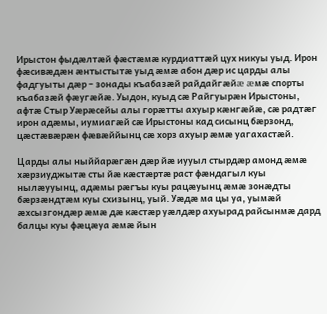Ирыстон фыдæлтæй фæстæмæ курдиаттæй цух никуы уыд. Ирон фæсивæдæн æнтыстытæ уыд æмæ абон дæр ис царды алы фадгуыты дæр – зонады къабазæй райдайгæйæ æмæ спорты къабазæй фæугæйæ. Уыдон, куыд сæ Райгуырæн Ирыстоны, афтæ Стыр Уæрæсейы алы горæтты ахуыр кæнгæйæ, сæ радтæг ирон адæмы, иумиагæй сæ Ирыстоны кад сисынц бæрзонд, цæстæвæрæн фæвæййынц сæ хорз ахуыр æмæ уагахастæй.

Царды алы ныййарæгæн дæр йæ иууыл стырдæр амонд æмæ хæрзиуджытæ сты йæ кæстæртæ раст фæндагыл куы нылæууынц, адæмы рæгъы куы рацæуынц æмæ зонæдты бæрзæндтæм куы схизынц, уый. Уæдæ ма цы уа, уымæй æхсызгондæр æмæ дæ кæстæр уæлдæр ахуырад райсынмæ дард балцы куы фæцæуа æмæ йын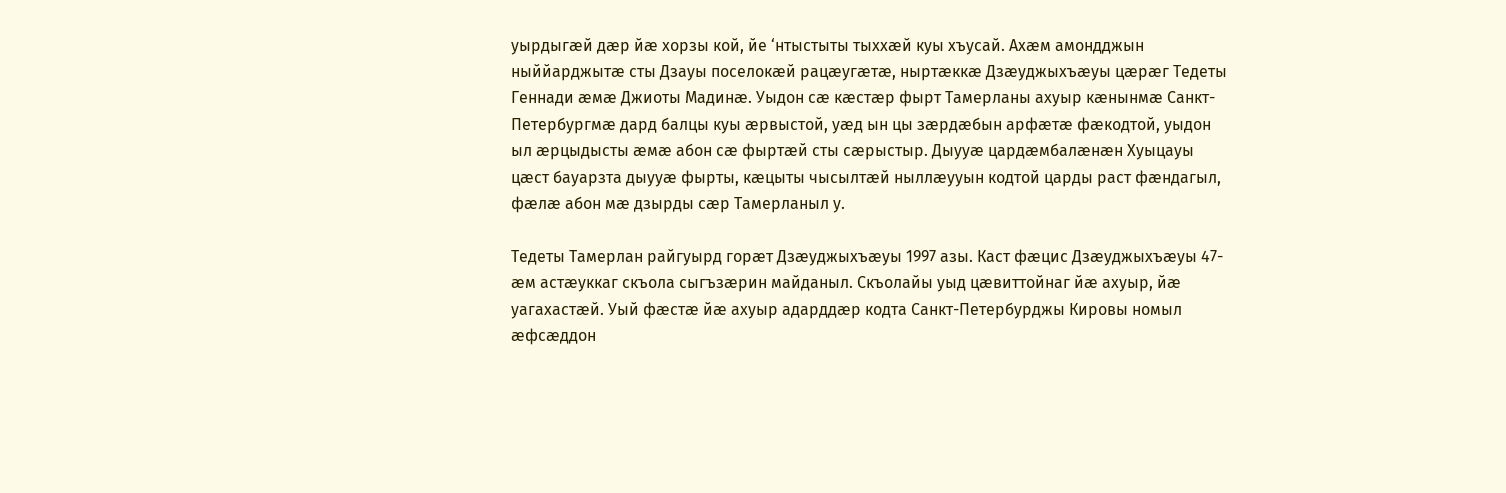уырдыгæй дæр йæ хорзы кой, йе ‘нтыстыты тыххæй куы хъусай. Ахæм амондджын ныййарджытæ сты Дзауы поселокæй рацæугæтæ, ныртæккæ Дзæуджыхъæуы цæрæг Тедеты Геннади æмæ Джиоты Мадинæ. Уыдон сæ кæстæр фырт Тамерланы ахуыр кæнынмæ Санкт-Петербургмæ дард балцы куы æрвыстой, уæд ын цы зæрдæбын арфæтæ фæкодтой, уыдон ыл æрцыдысты æмæ абон сæ фыртæй сты сæрыстыр. Дыууæ цардæмбалæнæн Хуыцауы цæст бауарзта дыууæ фырты, кæцыты чысылтæй ныллæууын кодтой царды раст фæндагыл, фæлæ абон мæ дзырды сæр Тамерланыл у.

Тедеты Тамерлан райгуырд горæт Дзæуджыхъæуы 1997 азы. Каст фæцис Дзæуджыхъæуы 47-æм астæуккаг скъола сыгъзæрин майданыл. Скъолайы уыд цæвиттойнаг йæ ахуыр, йæ уагахастæй. Уый фæстæ йæ ахуыр адарддæр кодта Санкт-Петербурджы Кировы номыл æфсæддон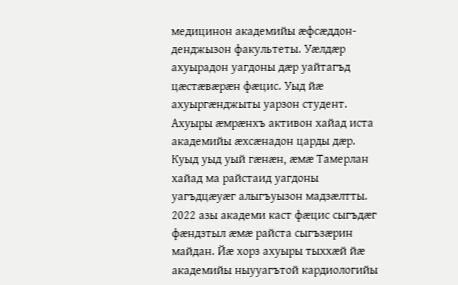медицинон академийы æфсæддон-денджызон факультеты. Уæлдæр ахуырадон уагдоны дæр уайтагъд цæстæвæрæн фæцис. Уыд йæ ахуыргæнджыты уарзон студент. Ахуыры æмрæнхъ активон хайад иста академийы æхсæнадон царды дæр. Куыд уыд уый гæнæн, æмæ Тамерлан хайад ма райстаид уагдоны уагъдцæуæг алыгъуызон мадзæлтты.  2022 азы академи каст фæцис сыгъдæг фæндзтыл æмæ райста сыгъзæрин майдан. Йæ хорз ахуыры тыххæй йæ академийы ныууагътой кардиологийы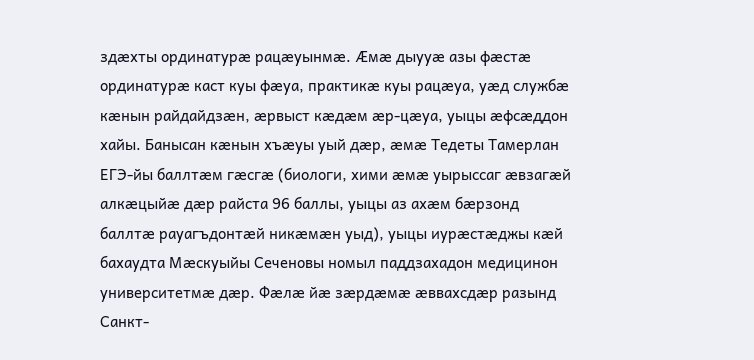здæхты ординатурæ рацæуынмæ. Æмæ дыууæ азы фæстæ ординатурæ каст куы фæуа, практикæ куы рацæуа, уæд службæ кæнын райдайдзæн, æрвыст кæдæм æр-цæуа, уыцы æфсæддон хайы. Банысан кæнын хъæуы уый дæр, æмæ Тедеты Тамерлан ЕГЭ-йы баллтæм гæсгæ (биологи, хими æмæ уырыссаг æвзагæй алкæцыйæ дæр райста 96 баллы, уыцы аз ахæм бæрзонд баллтæ рауагъдонтæй никæмæн уыд), уыцы иурæстæджы кæй бахаудта Мæскуыйы Сеченовы номыл паддзахадон медицинон университетмæ дæр. Фæлæ йæ зæрдæмæ æввахсдæр разынд Санкт-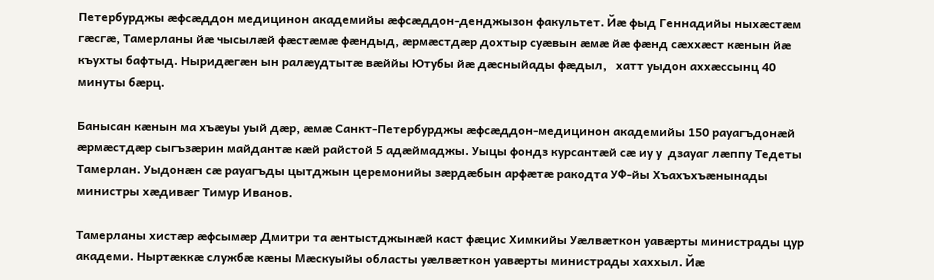Петербурджы æфсæддон медицинон академийы æфсæддон-денджызон факультет. Йæ фыд Геннадийы ныхæстæм гæсгæ, Тамерланы йæ чысылæй фæстæмæ фæндыд, æрмæстдæр дохтыр суæвын æмæ йæ фæнд сæххæст кæнын йæ къухты бафтыд. Ныридæгæн ын ралæудтытæ вæййы Ютубы йæ дæсныйады фæдыл,   хатт уыдон аххæссынц 40 минуты бæрц.

Банысан кæнын ма хъæуы уый дæр, æмæ Санкт-Петербурджы æфсæддон-медицинон академийы 150 рауагъдонæй æрмæстдæр сыгъзæрин майдантæ кæй райстой 5 адæймаджы. Уыцы фондз курсантæй сæ иу у  дзауаг лæппу Тедеты Тамерлан. Уыдонæн сæ рауагъды цытджын церемонийы зæрдæбын арфæтæ ракодта УФ-йы Хъахъхъæнынады министры хæдивæг Тимур Иванов.

Тамерланы хистæр æфсымæр Дмитри та æнтыстджынæй каст фæцис Химкийы Уæлвæткон уавæрты министрады цур академи. Ныртæккæ службæ кæны Мæскуыйы областы уæлвæткон уавæрты министрады хаххыл. Йæ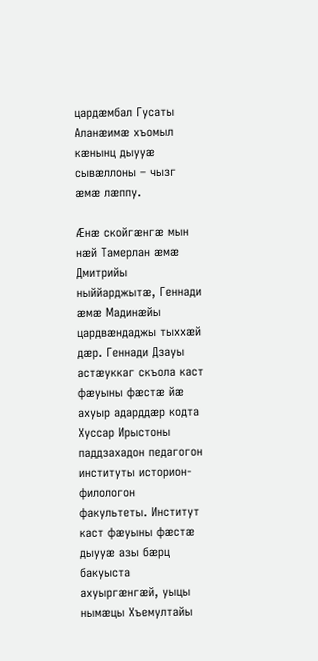цардæмбал Гусаты Аланæимæ хъомыл кæнынц дыууæ сывæллоны – чызг æмæ лæппу.

Æнæ скойгæнгæ мын нæй Тамерлан æмæ Дмитрийы ныййарджытæ, Геннади æмæ Мадинæйы цардвæндаджы тыххæй дæр. Геннади Дзауы астæуккаг скъола каст фæуыны фæстæ йæ ахуыр адарддæр кодта Хуссар Ирыстоны паддзахадон педагогон институты историон-филологон факультеты. Институт каст фæуыны фæстæ дыууæ азы бæрц бакуыста ахуыргæнгæй, уыцы нымæцы Хъемултайы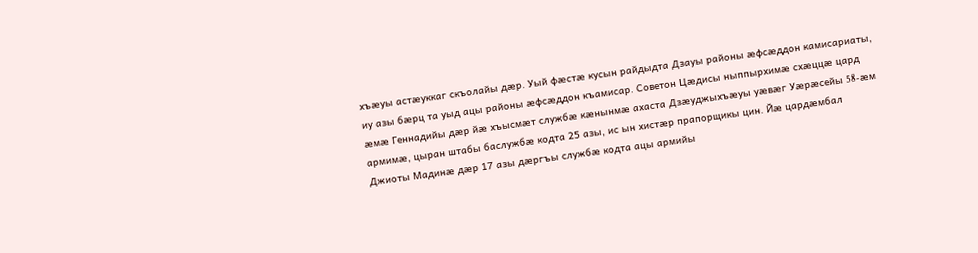хъæуы астæуккаг скъолайы дæр. Уый фæстæ кусын райдыдта Дзауы районы æфсæддон камисариаты, иу азы бæрц та уыд ацы районы æфсæддон къамисар. Советон Цæдисы ныппырхимæ схæццæ цард æмæ Геннадийы дæр йæ хъысмæт службæ кæнынмæ ахаста Дзæуджыхъæуы уæвæг Уæрæсейы 58-æм армимæ, цыран штабы баслужбæ кодта 25 азы, ис ын хистæр прапорщикы цин. Йæ цардæмбал Джиоты Мадинæ дæр 17 азы дæргъы службæ кодта ацы армийы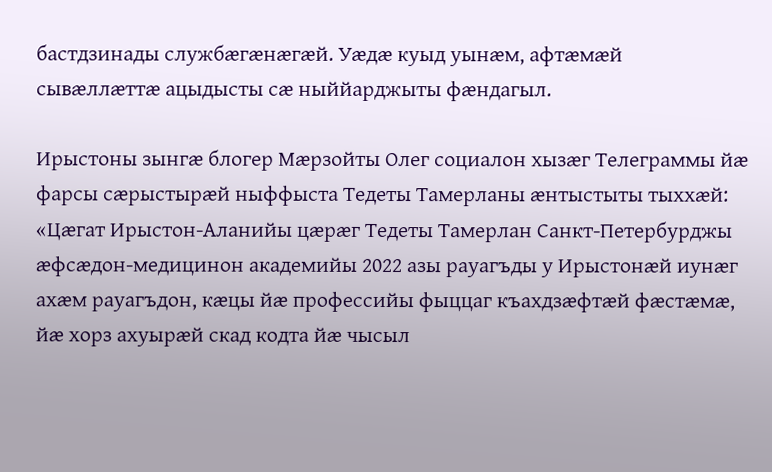бастдзинады службæгæнæгæй. Уæдæ куыд уынæм, афтæмæй сывæллæттæ ацыдысты сæ ныййарджыты фæндагыл.

Ирыстоны зынгæ блогер Мæрзойты Олег социалон хызæг Телеграммы йæ фарсы сæрыстырæй ныффыста Тедеты Тамерланы æнтыстыты тыххæй: «Цæгат Ирыстон-Аланийы цæрæг Тедеты Тамерлан Санкт-Петербурджы æфсæдон-медицинон академийы 2022 азы рауагъды у Ирыстонæй иунæг ахæм рауагъдон, кæцы йæ профессийы фыццаг къахдзæфтæй фæстæмæ, йæ хорз ахуырæй скад кодта йæ чысыл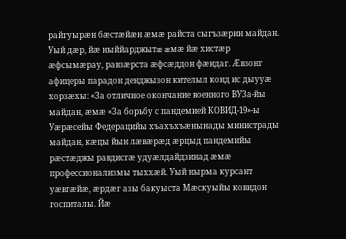райгуырæн бæстæйæн æмæ райста сыгъзæрин майдан. Уый дæр, йæ ныййарджытæ æмæ йæ хистæр æфсымæрау, равзæрста æфсæддон фæндаг. Æвзонг афицеры парадон денджызон кителыл конд ис дыууæ хорзæхы: «За отличное окончание военного ВУЗа-йы майдан, æмæ «За борьбу с пандемией КОВИД-19»-ы Уæрæсейы Федерацийы хъахъхъæнынады министрады майдан, кæцы йын лæвæрæд æрцыд пандемийы рæстæджы равдисгæ удуæлдайдзинад æмæ профессионализмы тыххæй. Уый нырма курсант уæвгæйæ, æрдæг азы бакуыста Мæскуыйы ковидон госпиталы. Йæ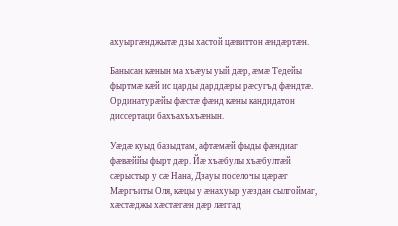ахуыргæнджытæ дзы хастой цæвиттон æндæртæн.

Банысан кæнын ма хъæуы уый дæр, æмæ Тедейы фыртмæ кæй ис царды дарддæры рæсугъд фæндтæ. Ординатурæйы фæстæ фæнд кæны кандидатон диссертаци бахъахъхъæнын.

Уæдæ куыд базыдтам, афтæмæй фыды фæндиаг фæвæййы фырт дæр. Йæ хъæбулы хъæбултæй сæрыстыр у сæ Нана, Дзауы поселочы цæрæг Мæргъиты Оля, кæцы у æнахуыр уæздан сылгоймаг, хæстæджы хæстæгæн дæр лæггад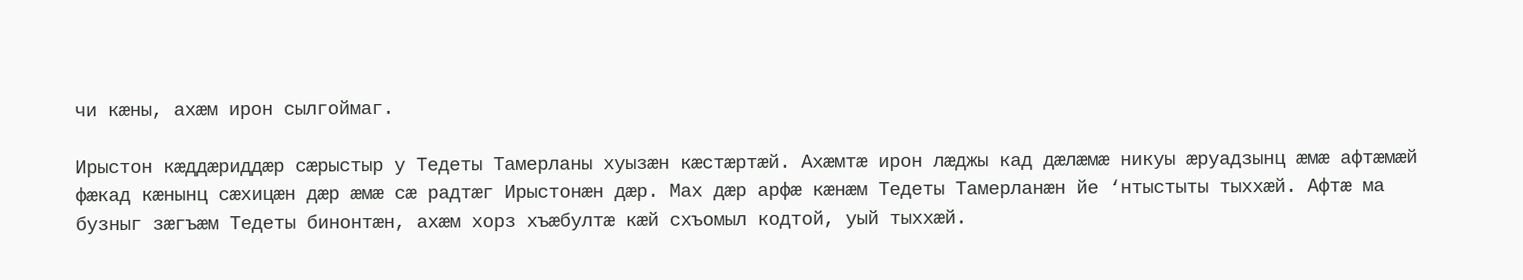чи кæны, ахæм ирон сылгоймаг.

Ирыстон кæддæриддæр сæрыстыр у Тедеты Тамерланы хуызæн кæстæртæй. Ахæмтæ ирон лæджы кад дæлæмæ никуы æруадзынц æмæ афтæмæй фæкад кæнынц сæхицæн дæр æмæ сæ радтæг Ирыстонæн дæр. Мах дæр арфæ кæнæм Тедеты Тамерланæн йе ‘нтыстыты тыххæй. Афтæ ма бузныг зæгъæм Тедеты бинонтæн, ахæм хорз хъæбултæ кæй схъомыл кодтой, уый тыххæй.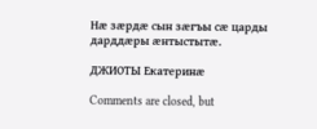Нæ зæрдæ сын зæгъы сæ царды дарддæры æнтыстытæ.

ДЖИОТЫ Екатеринæ

Comments are closed, but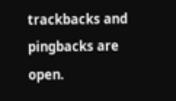trackbacks and pingbacks are open.